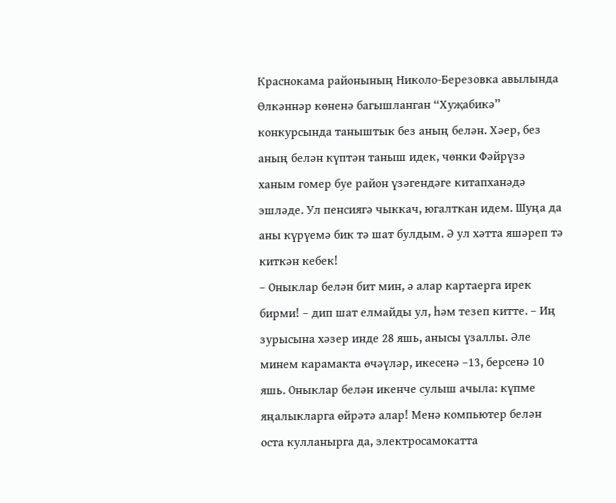Краснокама районының Николо-Березовка авылында Өлкәннәр көненә багышланган “Хуҗабикә” конкурсында таныштык без аның белән. Хәер, без аның белән күптән таныш идек, чөнки Фәйрүзә ханым гомер буе район үзәгендәге китапханәдә эшләде. Ул пенсиягә чыккач, югалткан идем. Шуңа да аны күрүемә бик тә шат булдым. Ә ул хәтта яшәреп тә киткән кебек!
– Оныклар белән бит мин, ә алар картаерга ирек бирми! – дип шат елмайды ул, һәм тезеп китте. – Иң зурысына хәзер инде 28 яшь, анысы үзаллы. Әле минем карамакта өчәүләр, икесенә –13, берсенә 10 яшь. Оныклар белән икенче сулыш ачыла: күпме яңалыкларга өйрәтә алар! Менә компьютер белән оста кулланырга да, электросамокатта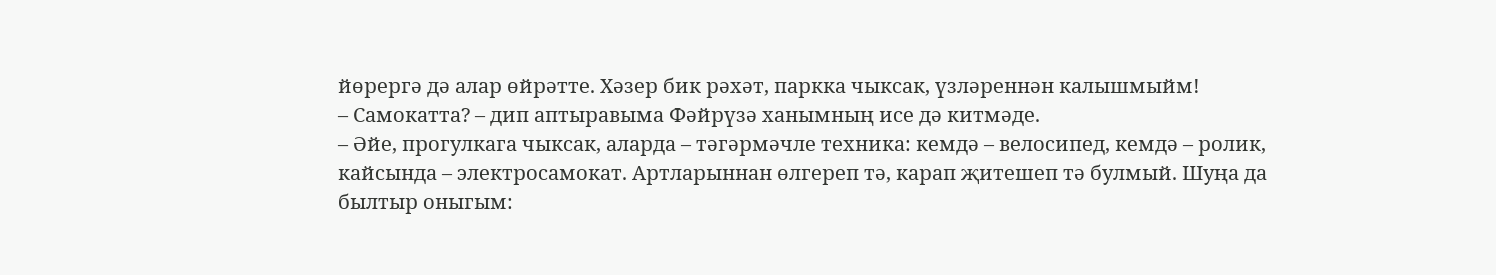йөрергә дә алар өйрәтте. Хәзер бик рәхәт, паркка чыксак, үзләреннән калышмыйм!
– Самокатта? – дип аптыравыма Фәйрүзә ханымның исе дә китмәде.
– Әйе, прогулкага чыксак, аларда – тәгәрмәчле техника: кемдә – велосипед, кемдә – ролик, кайсында – электросамокат. Артларыннан өлгереп тә, карап җитешеп тә булмый. Шуңа да былтыр оныгым: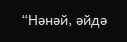“Нәнәй, әйдә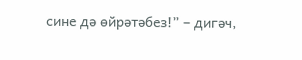сине дә өйрәтәбез!” – дигәч,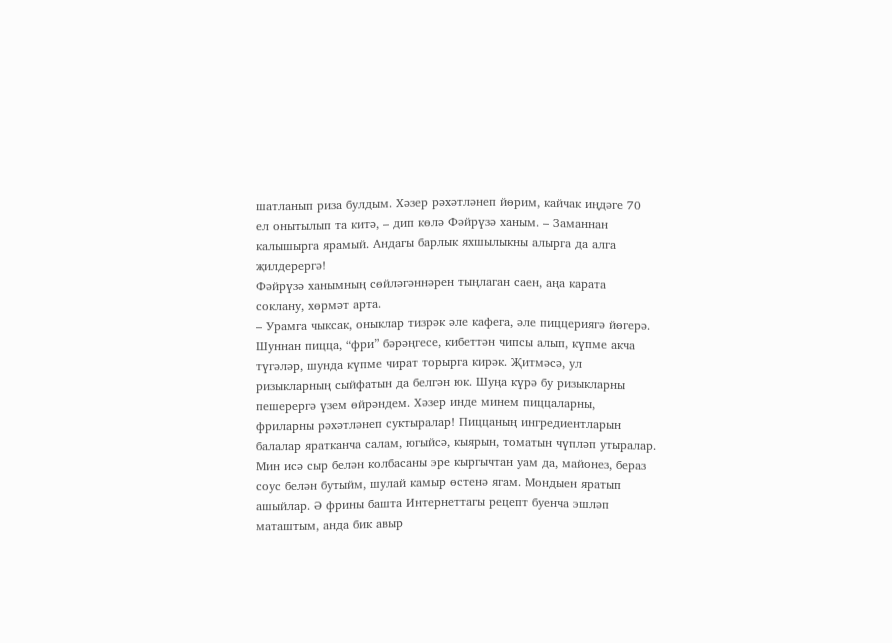шатланып риза булдым. Хәзер рәхәтләнеп йөрим, кайчак иңдәге 70 ел онытылып та китә, – дип көлә Фәйрүзә ханым. – Заманнан калышырга ярамый. Андагы барлык яхшылыкны алырга да алга җилдерергә!
Фәйрүзә ханымның сөйләгәннәрен тыңлаган саен, аңа карата соклану, хөрмәт арта.
– Урамга чыксак, оныклар тизрәк әле кафега, әле пиццериягә йөгерә. Шуннан пицца, “фри” бәрәңгесе, кибеттән чипсы алып, күпме акча түгәләр, шунда күпме чират торырга кирәк. Җитмәсә, ул ризыкларның сыйфатын да белгән юк. Шуңа күрә бу ризыкларны пешерергә үзем өйрәндем. Хәзер инде минем пиццаларны, фриларны рәхәтләнеп суктыралар! Пиццаның ингредиентларын балалар яратканча салам, югыйсә, кыярын, томатын чүпләп утыралар. Мин исә сыр белән колбасаны эре кыргычтан уам да, майонез, бераз соус белән бутыйм, шулай камыр өстенә ягам. Мондыен яратып ашыйлар. Ә фрины башта Интернеттагы рецепт буенча эшләп маташтым, анда бик авыр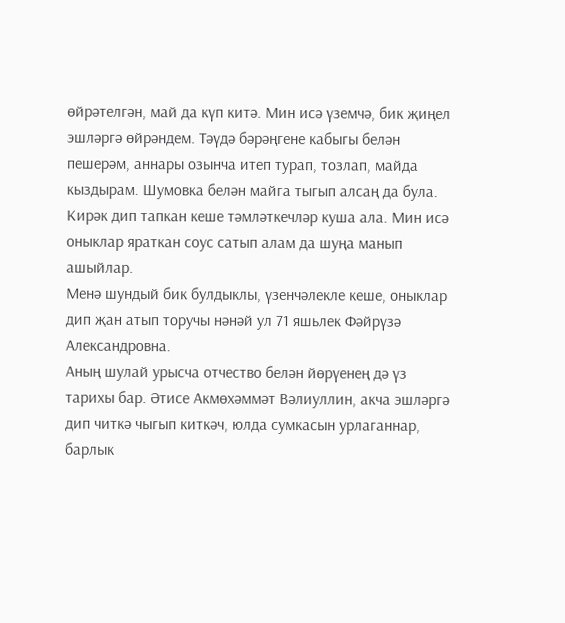өйрәтелгән, май да күп китә. Мин исә үземчә, бик җиңел эшләргә өйрәндем. Тәүдә бәрәңгене кабыгы белән пешерәм, аннары озынча итеп турап, тозлап, майда кыздырам. Шумовка белән майга тыгып алсаң да була. Кирәк дип тапкан кеше тәмләткечләр куша ала. Мин исә оныклар яраткан соус сатып алам да шуңа манып ашыйлар.
Менә шундый бик булдыклы, үзенчәлекле кеше, оныклар дип җан атып торучы нәнәй ул 71 яшьлек Фәйрүзә Александровна.
Аның шулай урысча отчество белән йөрүенең дә үз тарихы бар. Әтисе Акмөхәммәт Вәлиуллин, акча эшләргә дип читкә чыгып киткәч, юлда сумкасын урлаганнар, барлык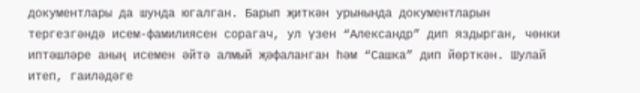документлары да шунда югалган. Барып җиткән урынында документларын тергезгәндә исем-фамилиясен сорагач, ул үзен “Александр” дип яздырган, чөнки иптәшләре аның исемен әйтә алмый җәфаланган һәм “Сашка” дип йөрткән. Шулай итеп, гаиләдәге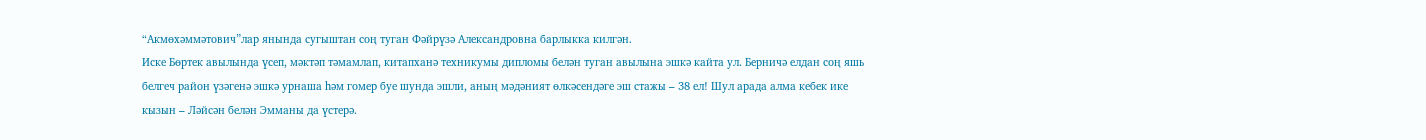“Акмөхәммәтович”лар янында сугыштан соң туган Фәйрүзә Александровна барлыкка килгән.
Иске Бөртек авылында үсеп, мәктәп тәмамлап, китапханә техникумы дипломы белән туган авылына эшкә кайта ул. Берничә елдан соң яшь белгеч район үзәгенә эшкә урнаша һәм гомер буе шунда эшли, аның мәдәният өлкәсендәге эш стажы – 38 ел! Шул арада алма кебек ике кызын – Ләйсән белән Эмманы да үстерә.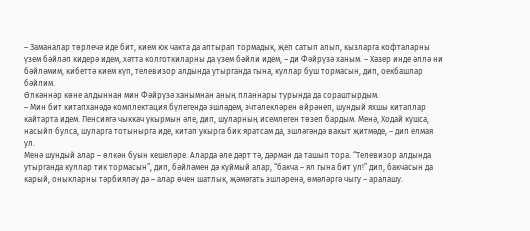– Заманалар төрлечә иде бит, кием юк чакта да аптырап тормадык, җеп сатып алып, кызларга кофталарны үзем бәйләп кидерә идем, хәтта колготкиларны да үзем бәйли идем, – ди Фәйрүзә ханым. – Хәзер инде әллә ни бәйләмим, кибеттә кием күп, телевизор алдында утырганда гына, куллар буш тормасын, дип, оекбашлар бәйлим.
Өлкәннәр көне алдыннан мин Фәйрүзә ханымнан аның планнары турында да сораштырдым.
– Мин бит китапханәдә комплектация бүлегендә эшләдем, эчтәлекләрен өйрәнеп, шундый яхшы китаплар кайтарта идем. Пенсиягә чыккач укырмын әле, дип, шуларның исемлеген төзеп бардым. Менә, Ходай кушса, насыйп булса, шуларга тотынырга иде, китап укырга бик яратсам да, эшләгәндә вакыт җитмәде, – дип елмая ул.
Менә шундый алар – өлкән буын кешеләре. Аларда әле дәрт тә, дәрман да ташып тора. “Телевизор алдында утырганда куллар тик тормасын”, дип, бәйләмен дә куймый алар, “бакча – ял гына бит ул!” дип, бакчасын да карый, оныкларны тәрбияләү дә – алар өчен шатлык, җәмәгать эшләренә, өмәләргә чыгу – аралашу.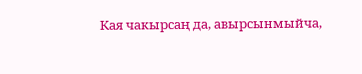Кая чакырсаң да, авырсынмыйча,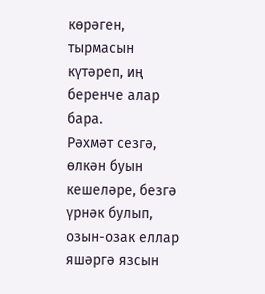көрәген, тырмасын күтәреп, иң беренче алар бара.
Рәхмәт сезгә, өлкән буын кешеләре, безгә үрнәк булып, озын-озак еллар яшәргә язсын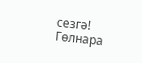сезгә!
Гөлнара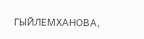ГЫЙЛЕМХАНОВА,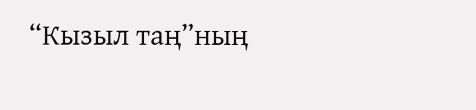“Кызыл таң”ның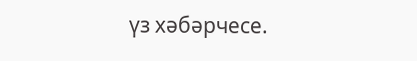үз хәбәрчесе.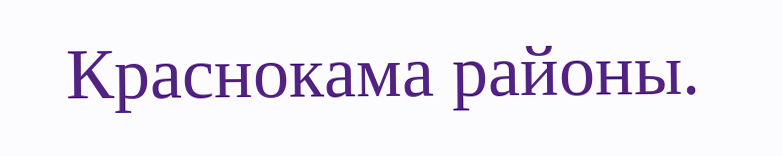Краснокама районы.